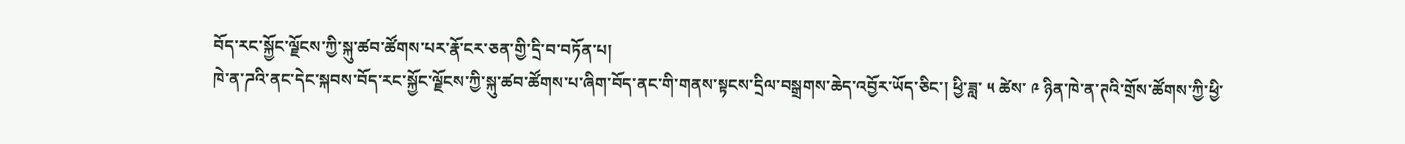བོད་རང་སྐྱོང་ལྗོངས་ཀྱི་སྐུ་ཚབ་ཚོགས་པར་རྣོ་ངར་ཅན་གྱི་དྲི་བ་བཏོན་པ།
ཁེ་ན་ཌའི་ནང་དེང་སྐབས་བོད་རང་སྐྱོང་ལྗོངས་ཀྱི་སྐུ་ཚབ་ཚོགས་པ་ཞིག་བོད་ནང་གི་གནས་སྟངས་དྲིལ་བསྒྲགས་ཆེད་འབྱོར་ཡོད་ཅིང་། ཕྱི་ཟླ་ ༥ ཚེས་ ༩ ཉིན་ཁེ་ན་ཊའི་གྲོས་ཚོགས་ཀྱི་ཕྱི་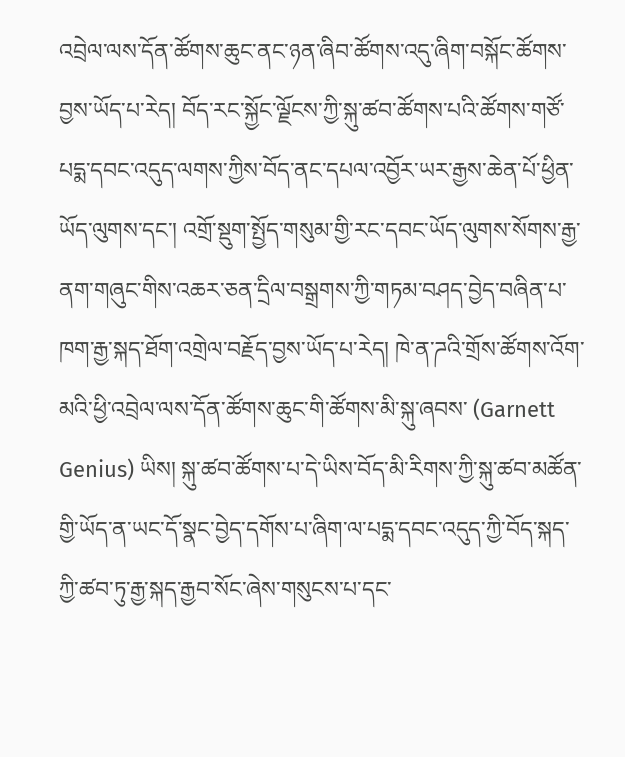འབྲེལ་ལས་དོན་ཚོགས་ཆུང་ནང་ཉན་ཞིབ་ཚོགས་འདུ་ཞིག་བསྐོང་ཚོགས་བྱས་ཡོད་པ་རེད། བོད་རང་སྐྱོང་ལྗོངས་ཀྱི་སྐུ་ཚབ་ཚོགས་པའི་ཚོགས་གཙོ་པདྨ་དབང་འདུད་ལགས་ཀྱིས་བོད་ནང་དཔལ་འབྱོར་ཡར་རྒྱས་ཆེན་པོ་ཕྱིན་ཡོད་ལུགས་དང་། འགྲོ་སྡུག་སྤྱོད་གསུམ་གྱི་རང་དབང་ཡོད་ལུགས་སོགས་རྒྱ་ནག་གཞུང་གིས་འཆར་ཅན་དྲིལ་བསྒྲགས་ཀྱི་གཏམ་བཤད་བྱེད་བཞིན་པ་ཁག་རྒྱ་སྐད་ཐོག་འགྲེལ་བརྗོད་བྱས་ཡོད་པ་རེད། ཁེ་ན་ཌའི་གྲོས་ཚོགས་འོག་མའི་ཕྱི་འབྲེལ་ལས་དོན་ཚོགས་ཆུང་གི་ཚོགས་མི་སྐུ་ཞབས་ (Garnett Genius) ཡིས། སྐུ་ཚབ་ཚོགས་པ་དེ་ཡིས་བོད་མི་རིགས་ཀྱི་སྐུ་ཚབ་མཚོན་གྱི་ཡོད་ན་ཡང་དོ་སྣང་བྱེད་དགོས་པ་ཞིག་ལ་པདྨ་དབང་འདུད་ཀྱི་བོད་སྐད་ཀྱི་ཚབ་ཏུ་རྒྱ་སྐད་རྒྱབ་སོང་ཞེས་གསུངས་པ་དང་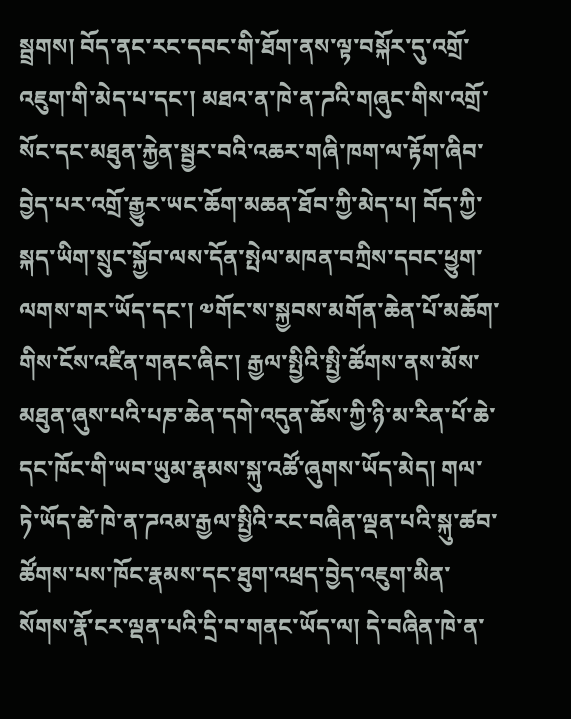སྦྲགས། བོད་ནང་རང་དབང་གི་ཐོག་ནས་ལྟ་བསྐོར་དུ་འགྲོ་འཇུག་གི་མེད་པ་དང་། མཐའ་ན་ཁེ་ན་ཌའི་གཞུང་གིས་འགྲོ་སོང་དང་མཐུན་རྐྱེན་སྦྱར་བའི་འཆར་གཞི་ཁག་ལ་རྟོག་ཞིབ་བྱེད་པར་འགྲོ་རྒྱུར་ཡང་ཆོག་མཆན་ཐོབ་ཀྱི་མེད་པ། བོད་ཀྱི་སྐད་ཡིག་སྲུང་སྐྱོབ་ལས་དོན་སྤེལ་མཁན་བཀྲིས་དབང་ཕྱུག་ལགས་གར་ཡོད་དང་། ༧གོང་ས་སྐྱབས་མགོན་ཆེན་པོ་མཆོག་གིས་ངོས་འཛིན་གནང་ཞིང་། རྒྱལ་སྤྱིའི་སྤྱི་ཚོགས་ནས་མོས་མཐུན་ཞུས་པའི་པཎ་ཆེན་དགེ་འདུན་ཆོས་ཀྱི་ཉི་མ་རིན་པོ་ཆེ་དང་ཁོང་གི་ཡབ་ཡུམ་རྣམས་སྐུ་འཚོ་ཞུགས་ཡོད་མེད། གལ་ཏེ་ཡོད་ཚེ་ཁེ་ན་ཌའམ་རྒྱལ་སྤྱིའི་རང་བཞིན་ལྡན་པའི་སྐུ་ཚབ་ཚོགས་པས་ཁོང་རྣམས་དང་ཐུག་འཕྲད་བྱེད་འཇུག་མིན་སོགས་རྣོ་ངར་ལྡན་པའི་དྲི་བ་གནང་ཡོད་ལ། དེ་བཞིན་ཁེ་ན་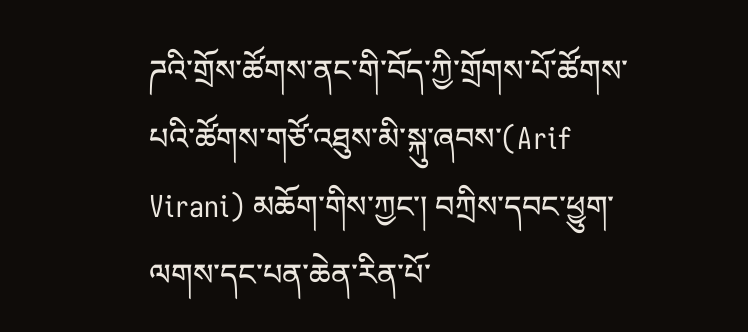ཌའི་གྲོས་ཚོགས་ནང་གི་བོད་ཀྱི་གྲོགས་པོ་ཚོགས་པའི་ཚོགས་གཙོ་འཐུས་མི་སྐུ་ཞབས་(Arif Virani) མཆོག་གིས་ཀྱང་། བཀྲིས་དབང་ཕྱུག་ལགས་དང་པན་ཆེན་རིན་པོ་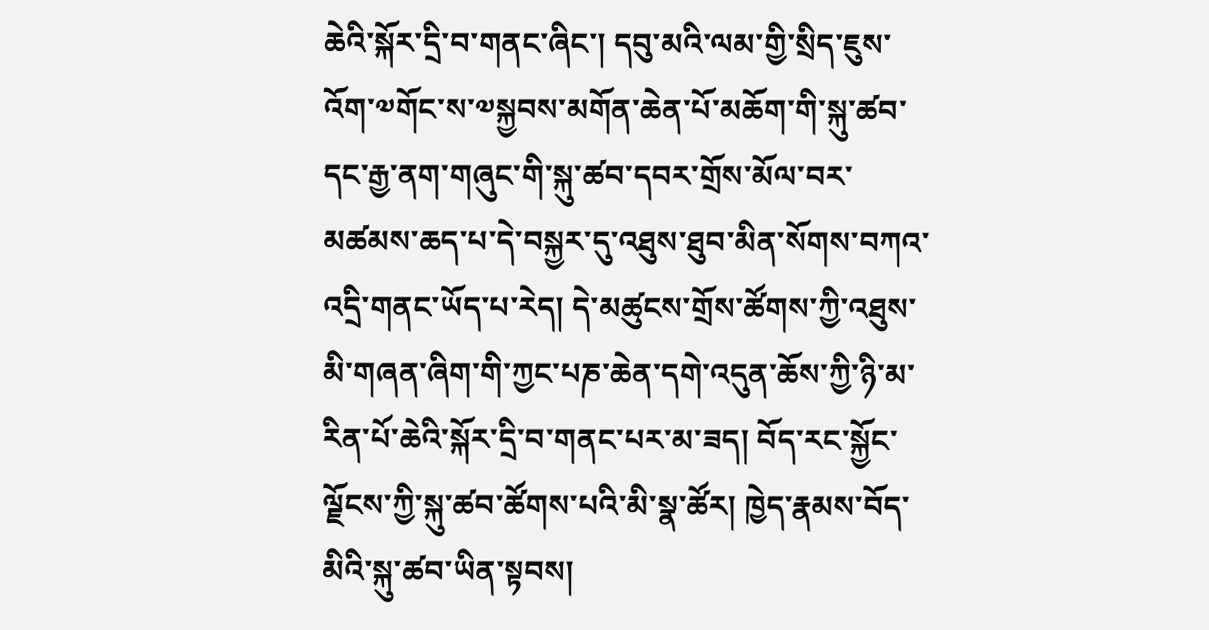ཆེའི་སྐོར་དྲི་བ་གནང་ཞིང་། དབུ་མའི་ལམ་གྱི་སྲིད་ཇུས་འོག་༧གོང་ས་༧སྐྱབས་མགོན་ཆེན་པོ་མཆོག་གི་སྐུ་ཚབ་དང་རྒྱ་ནག་གཞུང་གི་སྐུ་ཚབ་དབར་གྲོས་མོལ་བར་མཚམས་ཆད་པ་དེ་བསྐྱར་དུ་འཐུས་ཐུབ་མིན་སོགས་བཀའ་འདྲི་གནང་ཡོད་པ་རེད། དེ་མཚུངས་གྲོས་ཚོགས་ཀྱི་འཐུས་མི་གཞན་ཞིག་གི་ཀྱང་པཎ་ཆེན་དགེ་འདུན་ཆོས་ཀྱི་ཉི་མ་རིན་པོ་ཆེའི་སྐོར་དྲི་བ་གནང་པར་མ་ཟད། བོད་རང་སྐྱོང་ལྗོངས་ཀྱི་སྐུ་ཚབ་ཚོགས་པའི་མི་སྣ་ཚོར། ཁྱེད་རྣམས་བོད་མིའི་སྐུ་ཚབ་ཡིན་སྟབས།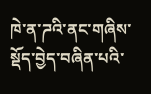ཁེ་ན་ཌའི་ནང་གཞིས་སྡོད་བྱེད་བཞིན་པའི་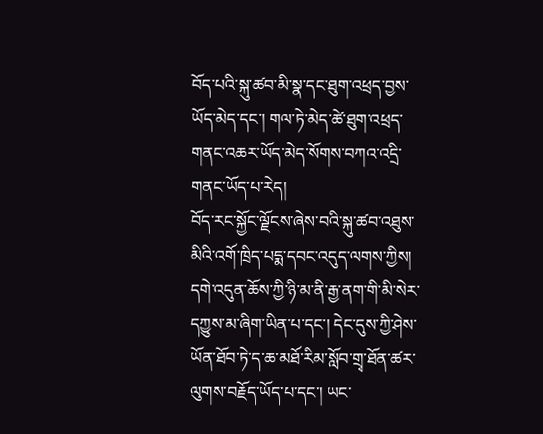བོད་པའི་སྐུ་ཚབ་མི་སྣ་དང་ཐུག་འཕྲད་བྱས་ཡོད་མེད་དང་། གལ་ཏེ་མེད་ཚེ་ཐུག་འཕྲད་གནང་འཆར་ཡོད་མེད་སོགས་བཀའ་འདྲི་གནང་ཡོད་པ་རེད།
བོད་རང་སྐྱོང་ལྗོངས་ཞེས་བའི་སྐུ་ཚབ་འཐུས་མིའི་འགོ་ཁྲིད་པདྨ་དབང་འདུད་ལགས་ཀྱིས། དགེ་འདུན་ཆོས་ཀྱི་ཉི་མ་ནི་རྒྱ་ནག་གི་མི་སེར་དཀྱུས་མ་ཞིག་ཡིན་པ་དང་། དེང་དུས་ཀྱི་ཤེས་ཡོན་ཐོབ་ཏེ་ད་ཆ་མཐོ་རིམ་སློབ་གྲྭ་ཐོན་ཚར་ལུགས་བརྗོད་ཡོད་པ་དང་། ཡང་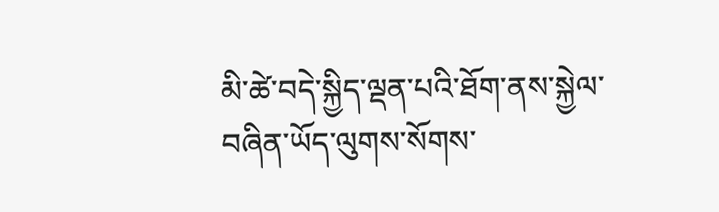མི་ཚེ་བདེ་སྐྱིད་ལྡན་པའི་ཐོག་ནས་སྐྱེལ་བཞིན་ཡོད་ལུགས་སོགས་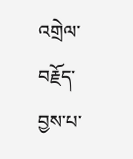འགྲེལ་བརྗོད་བྱས་པ་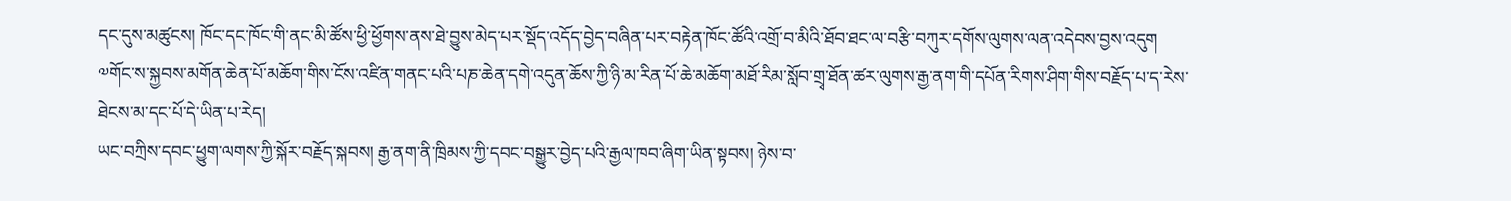དང་དུས་མཚུངས། ཁོང་དང་ཁོང་གི་ནང་མི་ཚོས་ཕྱི་ཕྱོགས་ནས་ཐེ་བྱུས་མེད་པར་སྡོད་འདོད་བྱེད་བཞིན་པར་བརྟེན་ཁོང་ཚོའི་འགྲོ་བ་མིའི་ཐོབ་ཐང་ལ་བརྩི་བཀུར་དགོས་ལུགས་ལན་འདེབས་བྱས་འདུག
༧གོང་ས་སྐྱབས་མགོན་ཆེན་པོ་མཆོག་གིས་ངོས་འཛིན་གནང་པའི་པཎ་ཆེན་དགེ་འདུན་ཆོས་ཀྱི་ཉི་མ་རིན་པོ་ཆེ་མཆོག་མཐོ་རིམ་སློབ་གྲྭ་ཐོན་ཚར་ལུགས་རྒྱ་ནག་གི་དཔོན་རིགས་ཤིག་གིས་བརྗོད་པ་ད་རེས་ཐེངས་མ་དང་པོ་དེ་ཡིན་པ་རེད།
ཡང་བཀྲིས་དབང་ཕྱུག་ལགས་ཀྱི་སྐོར་བརྗོད་སྐབས། རྒྱ་ནག་ནི་ཁྲིམས་ཀྱི་དབང་བསྒྱུར་བྱེད་པའི་རྒྱལ་ཁབ་ཞིག་ཡིན་སྟབས། ཉེས་བ་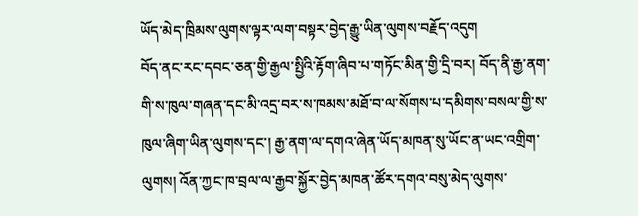ཡོད་མེད་ཁྲིམས་ལུགས་ལྟར་ལག་བསྟར་བྱེད་རྒྱུ་ཡིན་ལུགས་བརྗོད་འདུག
བོད་ནང་རང་དབང་ཅན་གྱི་རྒྱལ་སྤྱིའི་རྟོག་ཞིབ་པ་གཏོང་མིན་གྱི་དྲི་བར། བོད་ནི་རྒྱ་ནག་གི་ས་ཁུལ་གཞན་དང་མི་འདྲ་བར་ས་ཁམས་མཐོ་བ་ལ་སོགས་པ་དམིགས་བསལ་གྱི་ས་ཁུལ་ཞིག་ཡིན་ལུགས་དང་། རྒྱ་ནག་ལ་དགའ་ཞེན་ཡོད་མཁན་སུ་ཡོང་ན་ཡང་འགྲིག་ལུགས། འོན་ཀྱང་ཁ་བྲལ་ལ་རྒྱབ་སྐྱོར་བྱེད་མཁན་ཚོར་དགའ་བསུ་མེད་ལུགས་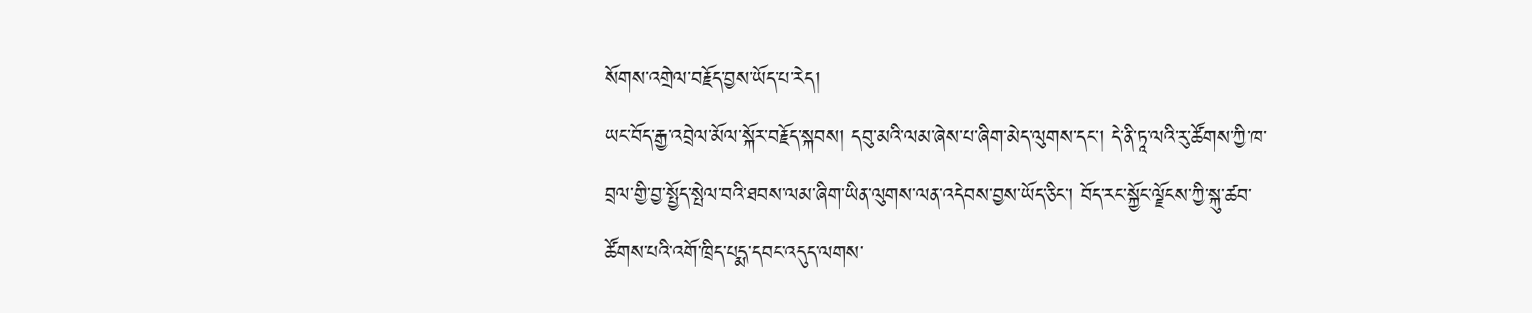སོགས་འགྲེལ་བརྗོད་བྱས་ཡོད་པ་རེད།
ཡང་བོད་རྒྱ་འབྲེལ་མོལ་སྐོར་བརྗོད་སྐབས། དབུ་མའི་ལམ་ཞེས་པ་ཞིག་མེད་ལུགས་དང་། དེ་ནི་ཏཱ་ལའི་རུ་ཚོགས་ཀྱི་ཁ་བྲལ་གྱི་བྱ་སྤྱོད་སྤེལ་བའི་ཐབས་ལམ་ཞིག་ཡིན་ལུགས་ལན་འདེབས་བྱས་ཡོད་ཅིང་། བོད་རང་སྐྱོང་ལྗོངས་ཀྱི་སྐུ་ཚབ་ཚོགས་པའི་འགོ་ཁྲིད་པདྨ་དབང་འདུད་ལགས་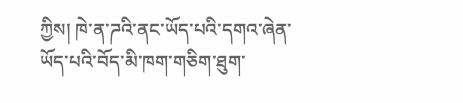ཀྱིས། ཁེ་ན་ཌའི་ནང་ཡོད་པའི་དགའ་ཞེན་ཡོད་པའི་བོད་མི་ཁག་གཅིག་ཐུག་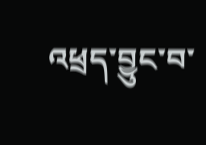འཕྲད་བྱུང་བ་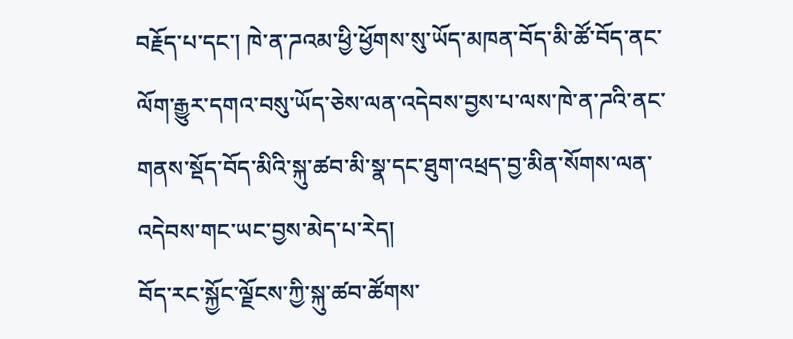བརྗོད་པ་དང་། ཁེ་ན་ཌའམ་ཕྱི་ཕྱོགས་སུ་ཡོད་མཁན་བོད་མི་ཚོ་བོད་ནང་ལོག་རྒྱུར་དགའ་བསུ་ཡོད་ཅེས་ལན་འདེབས་བྱས་པ་ལས་ཁེ་ན་ཌའི་ནང་གནས་སྡོད་བོད་མིའི་སྐུ་ཚབ་མི་སྣ་དང་ཐུག་འཕྲད་བྱ་མིན་སོགས་ལན་འདེབས་གང་ཡང་བྱས་མེད་པ་རེད།
བོད་རང་སྐྱོང་ལྗོངས་ཀྱི་སྐུ་ཚབ་ཚོགས་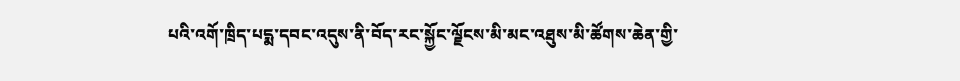པའི་འགོ་ཁྲིད་པདྨ་དབང་འདུས་ནི་བོད་རང་སྐྱོང་ལྗོངས་མི་མང་འཐུས་མི་ཚོགས་ཆེན་གྱི་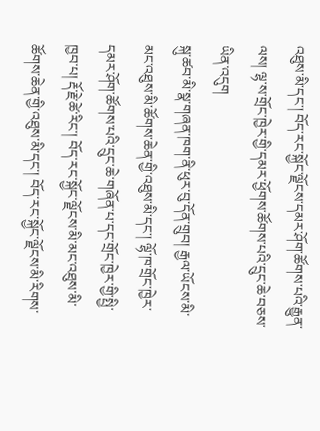འཐུས་མི་དང་། བོད་རང་སྐྱོང་ལྗོངས་དམར་ཤོག་ཚོགས་པའི་རྒྱུན་ལས། ལྷ་ས་གྲོང་ཁྱེར་གྱི་དམར་ཕྱོགས་ཚོགས་པའི་དྲུང་ཆེ་བཅས་ཡིན་འདུག
སྐུ་ཚབ་མི་སྣ་གཞན་ཁག་ནི་ཕུར་བུ་དོན་གྲུབ། རྒྱལ་ཡོངས་མི་མང་འཐུས་མི་ཚོགས་ཆེན་གྱི་འཐུས་མི་དང་། ལྷོ་ཁ་གྲོང་ཁྱེར་དམར་ཤོག་ཚོགས་པའི་དྲུང་ཆེ་གཞོན་པ་དང་གྲོང་ཁྱེར་གྱི་སྤྱི་ཁྱབ་པ། རྡོ་རྗེ་ཚེ་རིང་། བོད་རང་སྐྱོང་ལྗོངས་མི་མང་འཐུས་མི་ཚོགས་ཆེན་གྱི་འཐུས་མི་དང་། བོད་རང་སྐྱོང་ལྗོངས་མི་རིགས་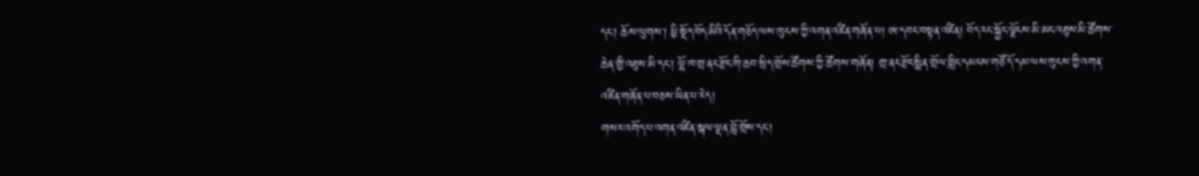དང་། ཆོས་ལུགས་། ཕྱི་སྡོད་བོད་མིའི་དོན་གཅོད་ལས་ཁུངས་ཀྱི་འགན་འཛིན་གཞོན་པ། ཨ་དབང་བསྟན་འཛིན། བོད་རང་སྐྱོང་ལྗོངས་མི་མང་འཐུས་མི་ཚོགས་ཆེན་གྱི་འཐུས་མི་དང་། ལྷོ་ཁ་གྲ་ནང་རྫོང་གི་ཆབ་སྲིད་གྲོས་ཚོགས་ཀྱི་ཚོགས་གཞོན། གྲ་ནང་རྫོང་སྨིན་གྲོལ་གླིང་དམངས་གཙོ་དོ་དམ་ལས་ཁུངས་ཀྱི་འགན་འཛིན་གཞོན་པ་བཅས་ཡིན་པ་རེད།
གསར་འགོད་པ་འགན་འཛིན་སྐལ་ལྡན་བློ་གྲོས་དང་།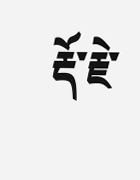རྡོ་རྗེ་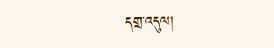དགྲ་འདུལ།